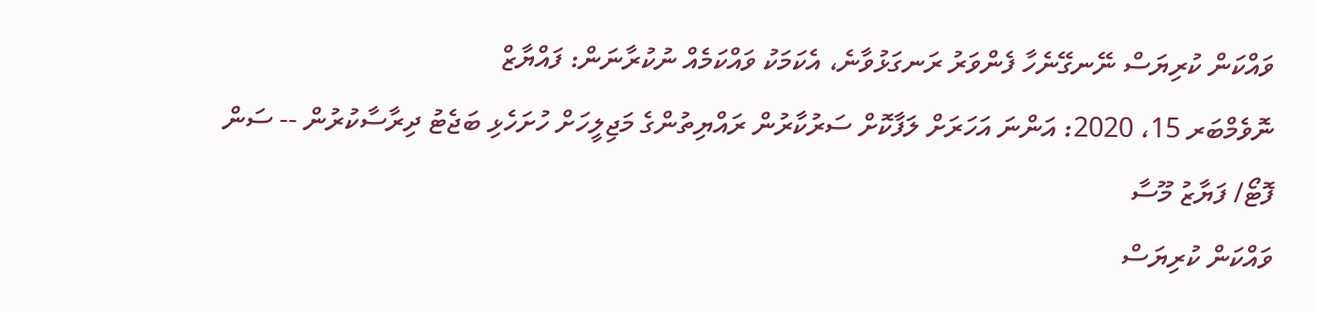ވައްކަން ކުރިޔަސް ނޭނގޭނެހާ ފެންވަރު ރަނގަޅުވާނެ، އެކަމަކު ވައްކަމެއް ނުކުރާނަން: ފައްޔާޒް
ނޮވެމްބަރ 15، 2020: އަންނަ އަހަރަށް ލަފާކޮށް ސަރުކާރުން ރައްޔިތުންގެ މަޖިލީހަށް ހުށަހެޅި ބަޖެޓު ދިރާސާކުރުން -- ސަން ފޮޓޯ/ ފަޔާޒު މޫސާ
ވައްކަން ކުރިޔަސް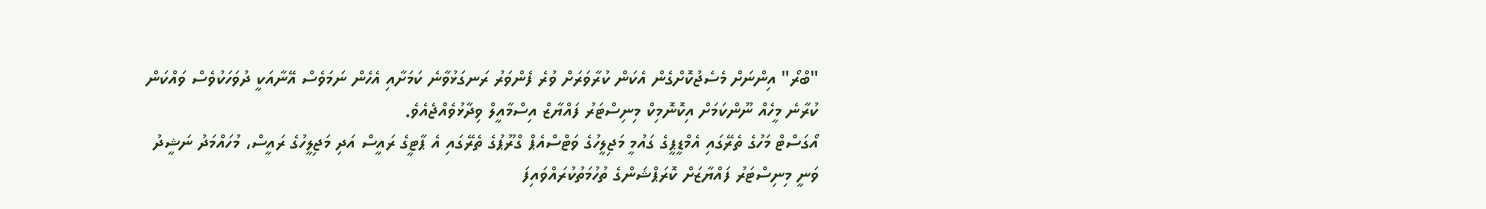"ބްރޯ" އިންނަށް މެސެޖުކޮށްގެން އެކަން ކުރާވަރަށް ވުރެ ފެންވަރު ރަނގަޅުވާނެ ކަމަށާއި އެހެން ނަމަވެސް އޭނާއަކީ ދުވަހަކުވެސް ވައްކަން ކުރާނެ މީހެއް ނޫންކަމަށް އިކޮނޮމިކް މިނިސްޓަރު ފައްޔާޒް އިސްމާއީލް ވިދާޅުވެއްޖެއެވެ.
އޯގަސްޓް މަހުގެ ތެރޭގައި އެމްޑީޕީގެ ގައުމީ މަޖިލީހުގެ ވަޓްސްއެޕް ގްރޫޕުގެ ތެރޭގައި އެ ޕާޓީގެ ރައީސް އަދި މަޖިލީހުގެ ރައީސް، މުހައްމަދު ނަޝީދު ވަނީ މިނިސްޓަރު ފައްޔާޒަށް ކޮރަޕްޝަންގެ ތުހުމަތުކުރައްވައިފަ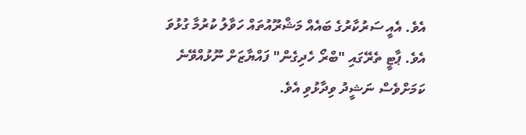އެވެ. އެއީ ސަރުކާރުގެ ބައެއް މަޝްރޫއުތައް ހަވާލު ކުރުމާ ގުޅުވަ އެވެ. ޕާޓީ ތެރޭގައި "ބްރޯ ހެދިގެން" ފައްޔާޒަށް ނޫޅުއްވޭނެ ކަމަށްވެސް ނަޝީދު ވިދާޅުވި އެވެ.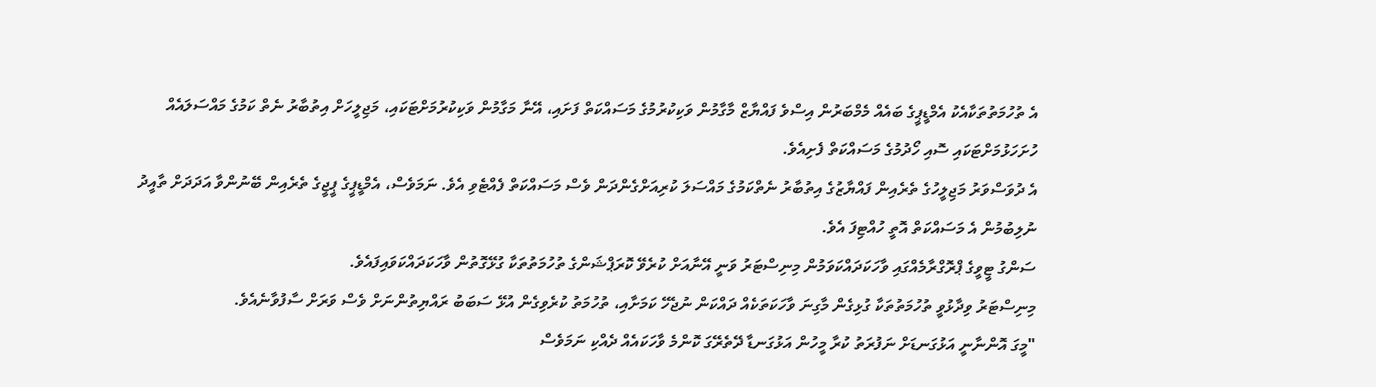އެ ތުހުމަތުތަކާއެކު އެމްޑީޕީގެ ބައެއް މެމްބަރުން އިސްވެ ފައްޔާޒް މާގާމުން ވަކިކުރުމުގެ މަސައްކަތް ފަށައި، އޭނާ މަގާމުން ވަކިކުރުމަށްޓަކައި، މަޖިލީހަށް އިތުބާރު ނެތް ކަމުގެ މައްސަލައެއް ހުށަހަޅުމަށްޓަކައި ސޮއި ހޯދުމުގެ މަސައްކަތް ފެށިއެވެ.
އެ ދުވަސްވަރު މަޖިލީހުގެ ތެރެއިން ފައްޔާޒުގެ އިތުބާރު ނެތްކަމުގެ މައްސަލަ ކުރިއަށްގެންދަން ވެސް މަސައްކަތް ފެއްޓެވި އެވެ. ނަމަވެސް، އެމްޑީޕީގެ ޕީޖީގެ ތެރެއިން ބޭނުންވާ އަދަދަށް ތާއީދު ނުލިބުމުން އެ މަސައްކަތް އޮތީ ހުއްޓިފަ އެވެ.
ސަންގު ޓީވީގެ ޕްރޮގްރާމެއްގައި ވާހަކަދައްކަވަމުން މިނިސްޓަރު ވަނީ އޭނާއަށް ކުރެވޭ ކޮރަޕްޝަންގެ ތުހުމަތުތަކާ ގުޅޭގޮތުން ވާހަކަދައްކަވައިފައެވެ.
މިނިސްޓަރު ވިދާޅުވީ ތުހުމަތުތަކާ ގުޅިގެން މާގިނަ ވާހަކަތަކެއް ދައްކަން ނުޖެހޭ ކަމަށާއި، ތުހުމަތު ކުރެވިގެން އުޅޭ ސަބަބު ރައްޔިތުންނަށް ވެސް ވަރަށް ސާފުވާނެއެވެ.
"މީގަ އޮންނާނީ އަޅުގަނޑަށް ނަފުރަތު ކުރާ މީހުން އަޅުގަނޑާ ދޭތެރޭގަ ކޮންމެ ވާހަކައެއް ދެއްކި ނަމަވެސް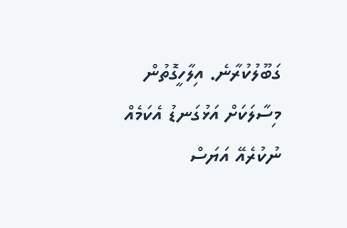ގަބޫލުކުރާނެ. އިލާހީގޮތުން މިސާލަކަށް އަޅުގަނޑު އެކަމެއް ނުކުރެއޭ އަޔަސް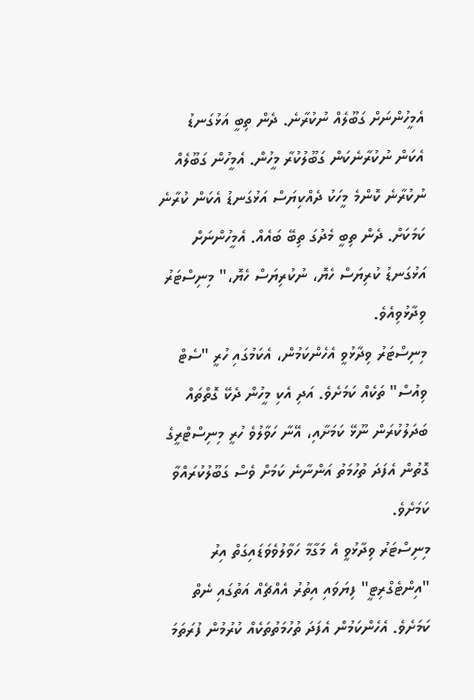އެމީހުންނަށް ގަބޫލެއް ނުކުރާނެ. ދެން ތިބީ އަޅުގަނޑު އެކަން ނުކުރާނެކަން ގަބޫލުކުރާ މީހުން. އެމީހުން ގަބޫލެއް ނުކުރާނެ ކޮންމެ މީހަކު ދެއްކިޔަސް އަޅުގަނޑު އެކަން ކުރާނެ ކަމަކަށް. ދެން ތިބީ މެދުގަ ތިބޭ ބައެއް. އެމީހުންނަށް އަޅުގަނޑު ކުރިޔަސް ހެޔޮ، ނުކުރިޔަސް ހެޔޮ،" މިނިސްޓަރު ވިދާޅުވިއެވެ.
މިނިސްޓަރު ވިދާޅުވީ އެހެންކަމުން، އެކަމުގައި ހުރީ "ސެޓް ވިއުސް" ތަކެއް ކަމަށެވެ. އަދި އެކި މީހުން ދެކޭ ގޮތްތައް ބަދަލުކުރަން ނޫޅޭ ކަމަށާއި، އޭނާ ހަވާލުވެ ހުރީ މިނިސްޓްރީގެ ގޮތުން އެފަދަ ތުހުމަތު އަންނާނެ ކަމަށް ވެސް ގަބޫލުކުރައްވާ ކަމަށެވެ.
މިނިސްޓަރު ވިދާޅުވީ އެ މަގާމާ ހަވާލުވެވަޑައިގަތް އިރު "އިންޓެގްރިޓީ" ފިޔަވައި އިތުރު އެއްޗެއް އަތުގައި ނެތް ކަމަށެވެ. އެހެންކަމުން އެފަދަ ތުހުމަތުތަކެއް ކުރުމުން ފުރަތަމަ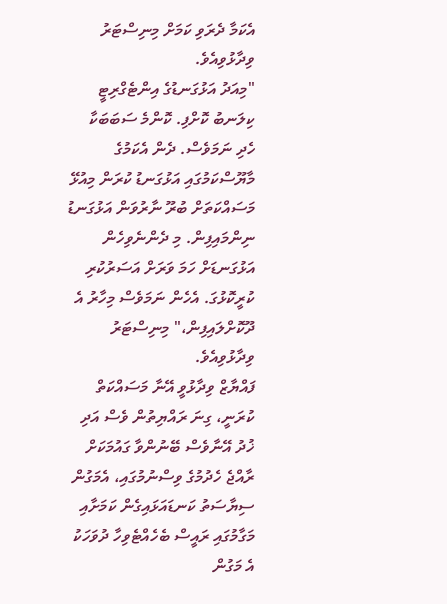އެކަމާ ދެރަވި ކަމަށް މިނިސްޓަރު ވިދާޅުވިއެވެ.
"މިއަދު އަޅުގަނޑުގެ އިންޓެގްރިޓީ ކިލަނބު ކޮށްފި. ކޮންމެ ސަބަބަކާ ހެދި ނަމަވެސް. ދެން އެކަމުގެ މާޔޫސްކަމުގައި އަޅުގަނޑު ކުރަން މިއުޅޭ މަސައްކަތަށް ބުރޫ ނާރުވަން އަޅުގަނޑު ނިންމައިފިން. މި ދެންނެވިހެން އަޅުގަނޑަށް ހަމަ ވަރަށް އަސަރުކުރި ކުރީކޮޅުގަ. އެހެން ނަމަވެސް މިހާރު އެ ދޫކޮށްލައިފިން،" މިނިސްޓަރު ވިދާޅުވިއެވެ.
ފައްޔާޒް ވިދާޅުވީ އޭނާ މަސައްކަތް ކުރަނީ، ގިނަ ރައްޔިތުން ވެސް އަދި ޚުދު އޭނާވެސް ބޭނުންވާ ގައުމަކަށް ރާއްޖެ ހެދުމުގެ ވިސްނުމުގައި، އެމަގުން ސިޔާސަތު ކަނޑައަޅައިގެން ކަމަށާއި މަގާމުގައި ރައީސް ބެހެއްޓެވިހާ ދުވަހަކު އެ މަގުން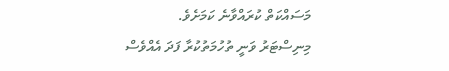މަސައްކަތް ކުރައްވާނެ ކަމަށެވެ.
މިނިސްޓަރު ވަނީ ތުހުމަތުކުރާ ފަދަ އެއްވެސް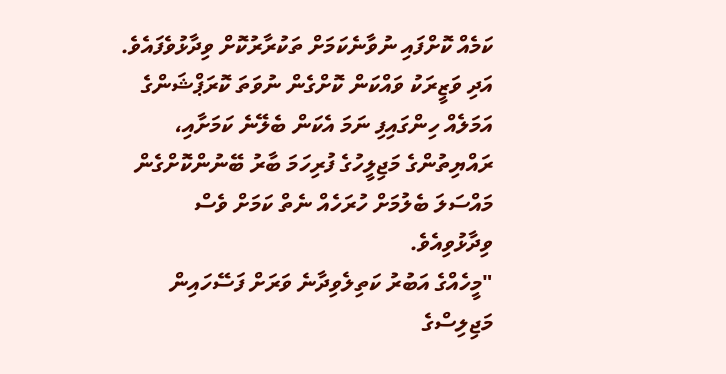ކަމެއް ކޮށްފައި ނުވާނެކަމަށް ތަކުރާރުކޮށް ވިދާޅުވެފައެވެ. އަދި ވަޒީރަކު ވައްކަން ކޮށްގެން ނުވަތަ ކޮރަޕްޝަންގެ އަމަލެއް ހިންގައިފި ނަމަ އެކަން ބެލޭނެ ކަމަށާއި، ރައްޔިތުންގެ މަޖިލީހުގެ ފުރިހަމަ ބާރު ބޭނުންކޮށްގެން މައްސަލަ ބެލުމަށް ހުރަހެއް ނެތް ކަމަށް ވެސް ވިދާޅުވިއެވެ.
"މީހެއްގެ އަބުރު ކަތިލެވިދާނެ ވަރަށް ފަސޭހައިން މަޖިލިސްގެ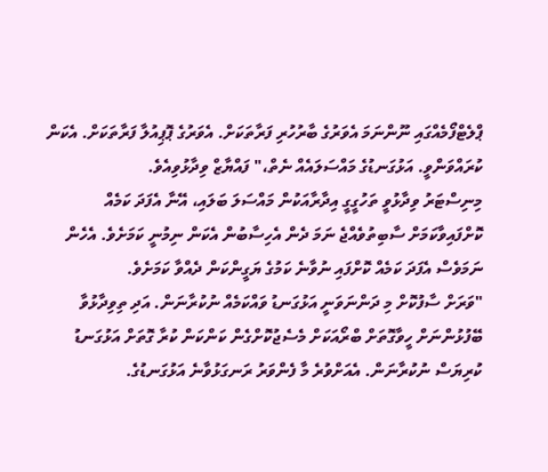ޕްލެޓްފޯމެއްގައި ނޫންނަމަ އެވަރުގެ ބާރުހުރި ފަރާތަކަށް. އެވަރުގެ ޕޮޕިއުލާ ފަރާތަކަށް. އެކަން ކުރައްވަންވީ. އަޅުގަނޑުގެ މައްސަލައެއް ނެތް،" ފައްޔާޒް ވިދާޅުވިއެވެ.
މިނިސްޓަރު ވިދާޅުވީ ތަހުގީގީ އިދާރާއަކުން މައްސަލަ ބަލައި، އޭނާ އެފަދަ ކަމެއް ކޮށްފައިވާކަމަށް ސާބިތުވެއްޖެ ނަމަ ދެން އެހިސާބުން އެކަން ނިމުނީ ކަމަށެވެ. އެހެން ނަމަވެސް އެފަދަ ކަމެއް ކޮށްފައި ނުވާނެ ކަމުގެ ޔަގީންކަން ދެއްވާ ކަމަށެވެ.
"ވަރަށް ސާފުކޮށް މި ދަންނަވަނީ އަޅުގަނޑު ވައްކަމެއް ނުކުރާނަން. އަދި ތިވިދާޅުވާ ބޭފުޅުންނަށް ހީވާގޮތަށް ބްރޯއަކަށް މެސެޖުކޮށްގެން ކަންކަން ކުރާ ގޮތަށް އަޅުގަނޑު ކުރިޔަސް ނުކުރާނަން. އެއަށްވުރެ މާ ފެންވަރު ރަނގަޅުވާނެ އަޅުގަނޑުގެ.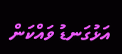އަޅުގަނޑު ވައްކަން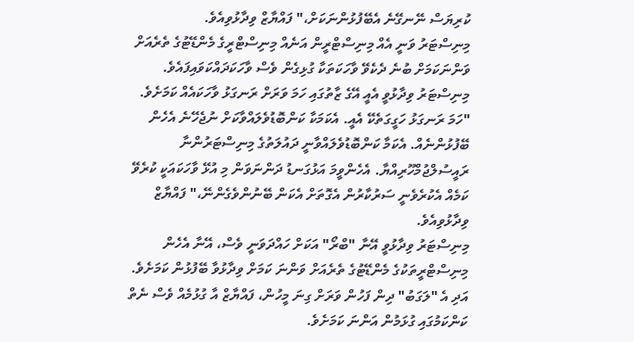ކުރިޔަސް ނޭނގޭނެ އެބޭފުޅުންނަކަށް،" ފައްޔާޒް ވިދާޅުވިއެވެ.
މިނިސްޓަރު ވަނީ އެއް މިނިސްޓްރީން އަނެއް މިނިސްޓްރީގެ މެންޑޭޓުގެ ތެރެއަށް ވަންނަކަމަށް ބުނެ ދެކެވޭ ވާހަކަތަކާ ގުޅިގެން ވެސް ވާހަކަދައްކަވައިފައެވެ. މިނިސްޓަރު ވިދާޅުވީ އެއީ އޭގެ ޒާތުގައި ހަމަ ވަރަށް ރަނގަޅު ވާހަކައެއް ކަމަށެވެ.
"ހަމަ ރަނގަޅު ހަގީގަތެކޭ އެއީ. އެކަމަކާ ކަންބޮޑުވެލައްވާކަށް ނުޖެހޭނެ އެހެން ބޭފުޅުންނެއް. އެކަމާ ކަންބޮޑުވެލައްވާނީ ދައުލަތުގެ މިނިސްޓަރުންނާ ރައީސުލްޖުމްހޫރިއްޔާ. އެހެންވީމަ އަޅުގަނޑު ދަންނަވަން މި އުޅޭ ވާހަކައަކީ ކުރެވޭ ކަމެއް އެކުރެވެނީ ސަރުކާރުން އެގޮތަށް އެކަން ބޭނުންވެގެންނޭ،" ފައްޔާޒް ވިދާޅުވިއެވެ.
މިނިސްޓަރު ވިދާޅުވީ އޭނާ "ބްރޯ" އަކަށް ހައްދަވަނީ ވެސް، އޭނާ އެހެން މިނިސްޓްރީތަކުގެ މެންޑޭޓުގެ ތެރެއަށް ވަންނަ ކަމަށް ވިދާޅުވާ ބޭފުޅުން ކަމަށެވެ.
އަދި އެ "ލަގަބު" ދިން ފަހުން ވަރަށް ގިނަ މީހުން، ފައްޔާޒް އާ ގުޅުމެއް ވެސް ނެތް ކަންކަމުގައި ގުޅަމުން އަންނަ ކަމަށެވެ.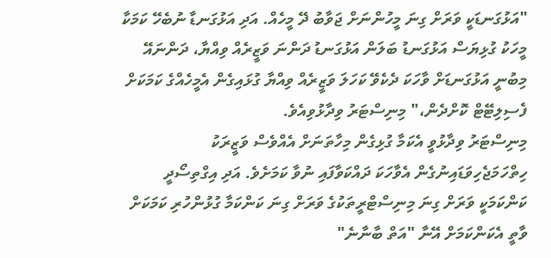"އަޅުގަނޑަކީ ވަރަށް ގިނަ މީހުންނަށް ޖަވާބު ދޭ މީހެއް. އަދި އަޅުގަނޑާ ނުބެހޭ ކަމަކާ މީހަކު ގުޅިޔަސް އަޅުގަނޑު ބަލަން އަޅުގަނޑު ދަންނަ ވަޒީރެއް ވިއްޔާ، ދަންނައޭ މިބުނީ އަޅުގަނޑަށް ވާހަކަ ދެކެވޭ ކަހަލަ ވަޒީރެއް ވިއްޔާ ގުޅައިގެން އެމީހެއްގެ ކަމަކަށް ފެސިލިޓޭޓް ކޮށްދެން،" މިނިސްޓަރު ވިދާޅުވިއެވެ.
މިނިސްޓަރު ވިދާޅުވީ އެކަމާ ގުޅިގެން މިހާތަނަށް އެއްވެސް ވަޒީރަކު ހިތްހަމަޖެހިވަޑައިނުގެން އެވާހަކަ ދައްކަވާފައި ނުވާ ކަމަށެވެ. އަދި އިގްތިސޯދީ ކަންކަމަކީ ވަރަށް ގިނަ މިނިސްޓްރީތަކުގެ ވަރަށް ގިނަ ކަންކަމާ ގުޅުންހުރި ކަމަކަށް ވާތީ އެކަންކަމަށް އޭނާ "އަތް ބާނާނެ"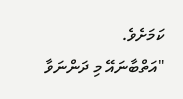ކަމަށެވެ.
"އަތްބާނައޭ މި ދަންނަވާ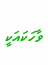ވާހަކައަކީ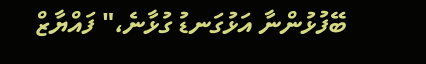ބޭފުޅުންނާ އަޅުގަނޑު ގުޅާނެ،" ފައްޔާޒް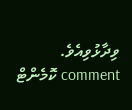ވިދާޅުވިއެވެ.
comment ކޮމެންޓް